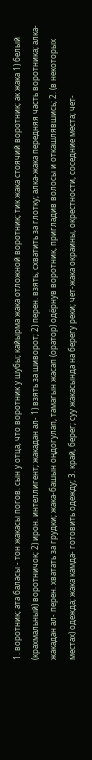1. воротник; ата баласы - тон жакасы погов. сын у отца, что воротник у шубы; кайырма жака отложной воротник; тик жака стоячий воротник; ак жака 1) белый (крахмальный) воротничок; 2) ирон. интеллигент; жакадан ал- 1) взять за шиворот; 2) перен. взять, схватить за глотку; алка-жака передняя часть воротника; алка-жакадан ал- перен. хватать за грудки; жака-башын оңдогулап, тамагын жасап (оратор) одёрнув воротник, пригладив волосы и откашлявшись; 2. (в некоторых местах) одежда; жака камда- готовить одежду; 3. край, берег; суу жакасында на берегу реки; чет-жака окраины, окрестности, соседние места; чет-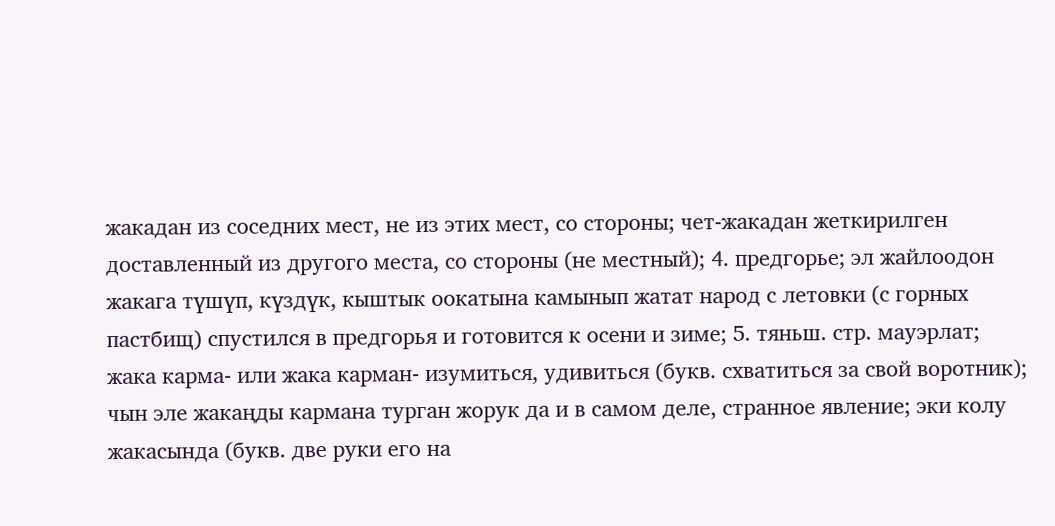жакадан из соседних мест, не из этих мест, со стороны; чет-жакадан жеткирилген доставленный из другого места, со стороны (не местный); 4. предгорье; эл жайлоодон жакага түшүп, күздүк, кыштык оокатына камынып жатат народ с летовки (с горных пастбищ) спустился в предгорья и готовится к осени и зиме; 5. тяньш. стр. мауэрлат; жака карма- или жака карман- изумиться, удивиться (букв. схватиться за свой воротник); чын эле жакаңды кармана турган жорук да и в самом деле, странное явление; эки колу жакасында (букв. две руки его на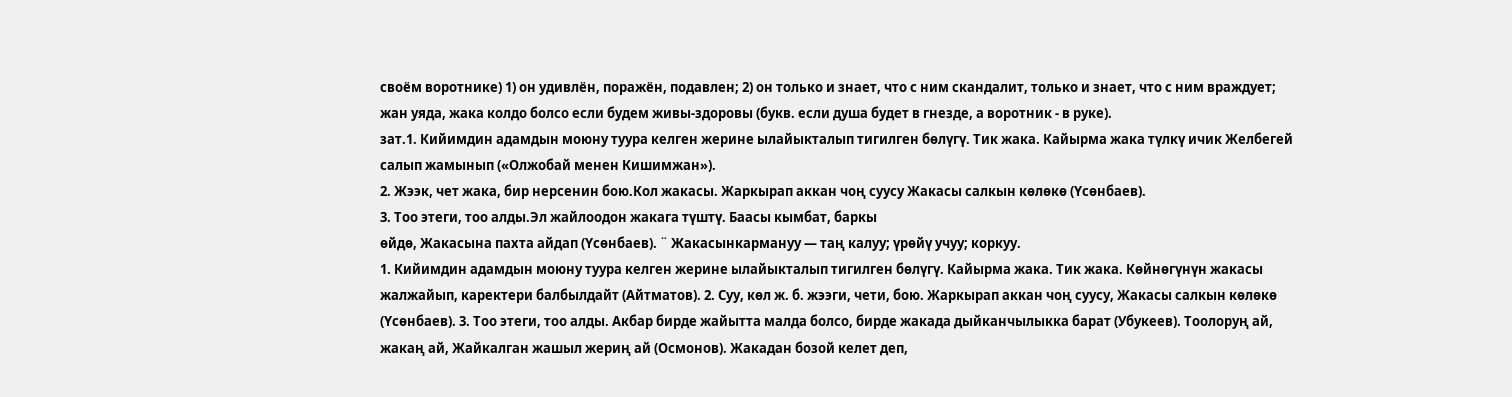своём воротнике) 1) он удивлён, поражён, подавлен; 2) он только и знает, что с ним скандалит, только и знает, что с ним враждует; жан уяда, жака колдо болсо если будем живы-здоровы (букв. если душа будет в гнезде, а воротник - в руке).
зат.1. Кийимдин адамдын моюну туура келген жерине ылайыкталып тигилген бөлүгү. Тик жака. Кайырма жака түлкү ичик Желбегей салып жамынып («Олжобай менен Кишимжан»).
2. Жээк, чет жака, бир нерсенин бою.Кол жакасы. Жаркырап аккан чоң суусу Жакасы салкын көлөкө (Үсөнбаев).
3. Тоо этеги, тоо алды.Эл жайлоодон жакага түштү. Баасы кымбат, баркы
өйдө, Жакасына пахта айдап (Үсөнбаев). ¨ Жакасынкармануу — таң калуу; үрөйү учуу; коркуу.
1. Кийимдин адамдын моюну туура келген жерине ылайыкталып тигилген бөлүгү. Кайырма жака. Тик жака. Көйнөгүнүн жакасы жалжайып, каректери балбылдайт (Айтматов). 2. Суу, көл ж. б. жээги, чети, бою. Жаркырап аккан чоң суусу, Жакасы салкын көлөкө (Үсөнбаев). 3. Тоо этеги, тоо алды. Акбар бирде жайытта малда болсо, бирде жакада дыйканчылыкка барат (Убукеев). Тоолоруң ай, жакаң ай, Жайкалган жашыл жериң ай (Осмонов). Жакадан бозой келет деп,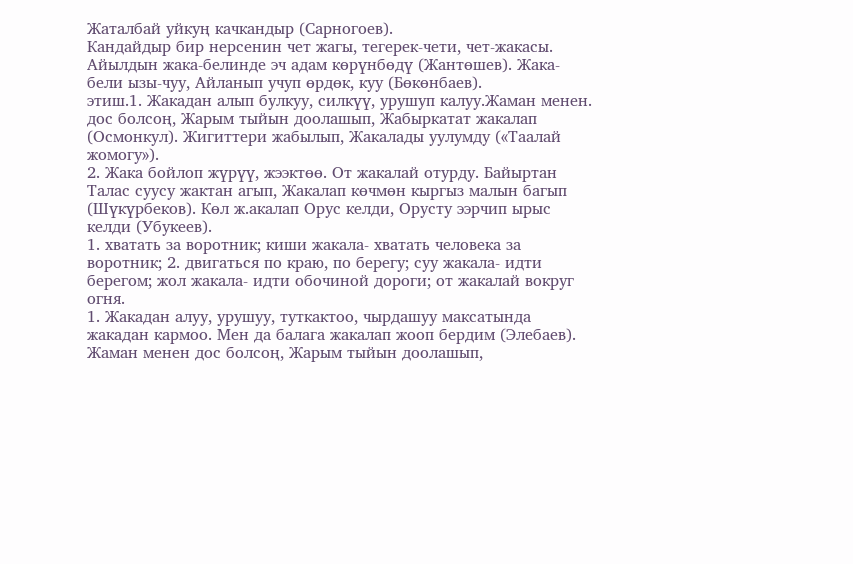Жаталбай уйкуң качкандыр (Сарногоев).
Кандайдыр бир нерсенин чет жагы, тегерек-чети, чет-жакасы. Айылдын жака-белинде эч адам көрүнбөдү (Жантөшев). Жака-бели ызы-чуу, Айланып учуп өрдөк, куу (Бөкөнбаев).
этиш.1. Жакадан алып булкуу, силкүү, урушуп калуу.Жаман менен. дос болсоң, Жарым тыйын доолашып, Жабыркатат жакалап (Осмонкул). Жигиттери жабылып, Жакалады уулумду («Таалай жомогу»).
2. Жака бойлоп жүрүү, жээктөө. От жакалай отурду. Байыртан Талас суусу жактан агып, Жакалап көчмөн кыргыз малын багып (Шүкүрбеков). Көл ж.акалап Орус келди, Орусту ээрчип ырыс келди (Убукеев).
1. хватать за воротник; киши жакала- хватать человека за воротник; 2. двигаться по краю, по берегу; суу жакала- идти берегом; жол жакала- идти обочиной дороги; от жакалай вокруг огня.
1. Жакадан алуу, урушуу, туткактоо, чырдашуу максатында жакадан кармоо. Мен да балага жакалап жооп бердим (Элебаев). Жаман менен дос болсоң, Жарым тыйын доолашып,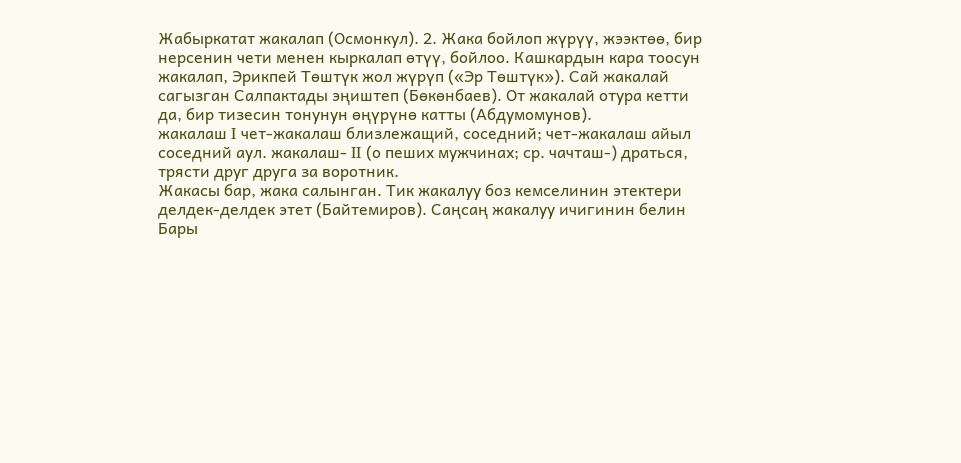Жабыркатат жакалап (Осмонкул). 2. Жака бойлоп жүрүү, жээктөө, бир нерсенин чети менен кыркалап өтүү, бойлоо. Кашкардын кара тоосун жакалап, Эрикпей Төштүк жол жүрүп («Эр Төштүк»). Сай жакалай сагызган Салпактады эңиштеп (Бөкөнбаев). От жакалай отура кетти да, бир тизесин тонунун өңүрүнө катты (Абдумомунов).
жакалаш I чет-жакалаш близлежащий, соседний; чет-жакалаш айыл соседний аул. жакалаш- II (о пеших мужчинах; ср. чачташ-) драться, трясти друг друга за воротник.
Жакасы бар, жака салынган. Тик жакалуу боз кемселинин этектери делдек-делдек этет (Байтемиров). Саңсаң жакалуу ичигинин белин Бары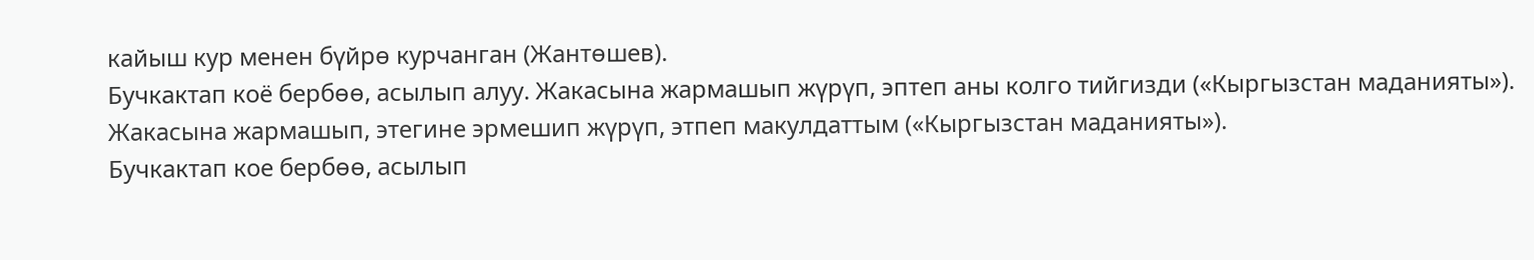кайыш кур менен бүйрө курчанган (Жантөшев).
Бучкактап коё бербөө, асылып алуу. Жакасына жармашып жүрүп, эптеп аны колго тийгизди («Кыргызстан маданияты»). Жакасына жармашып, этегине эрмешип жүрүп, этпеп макулдаттым («Кыргызстан маданияты»).
Бучкактап кое бербөө, асылып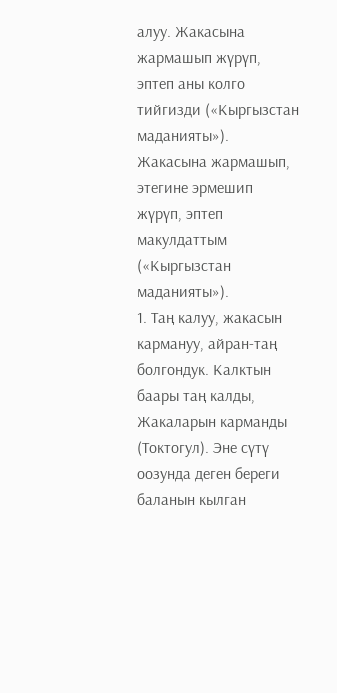алуу. Жакасына жармашып жүрүп, эптеп аны колго тийгизди («Кыргызстан маданияты»). Жакасына жармашып, этегине эрмешип жүрүп, эптеп макулдаттым («Кыргызстан маданияты»).
1. Таң калуу, жакасын кармануу, айран-таң болгондук. Калктын баары таң калды, Жакаларын карманды (Токтогул). Эне сүтү оозунда деген береги баланын кылган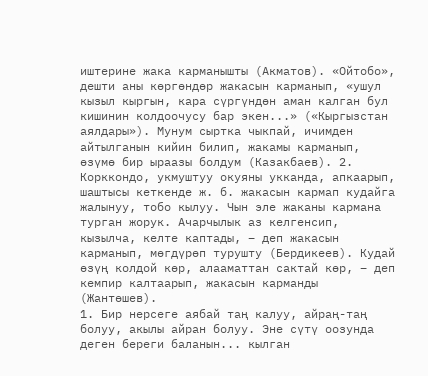иштерине жака карманышты (Акматов). «Ойтобо», дешти аны көргөндөр жакасын карманып, «ушул кызыл кыргын, кара сүргүндөн аман калган бул кишинин колдоочусу бар экен...» («Кыргызстан аялдары»). Мунум сыртка чыкпай, ичимден айтылганын кийин билип, жакамы карманып, өзүмө бир ыраазы болдум (Казакбаев). 2. Корккондо, укмуштуу окуяны укканда, апкаарып, шаштысы кеткенде ж. б. жакасын кармап кудайга жалынуу, тобо кылуу. Чын эле жаканы кармана турган жорук. Ачарчылык аз келгенсип, кызылча, келте каптады, – деп жакасын карманып, мөгдүрөп турушту (Бердикеев). Кудай өзүң колдой көр, алааматтан сактай көр, – деп кемпир калтаарып, жакасын карманды (Жантөшев).
1. Бир нерсеге аябай таң калуу, айраң-таң болуу, акылы айран болуу. Эне сүтү оозунда деген береги баланын... кылган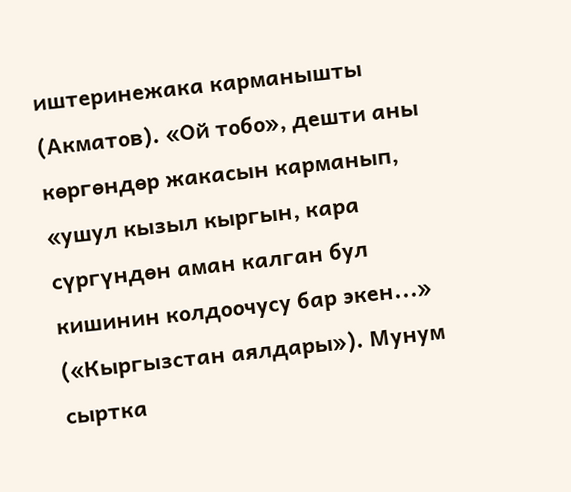иштеринежака карманышты (Акматов). «Ой тобо», дешти аны көргөндөр жакасын карманып, «ушул кызыл кыргын, кара сүргүндөн аман калган бул кишинин колдоочусу бар экен...» («Кыргызстан аялдары»). Мунум сыртка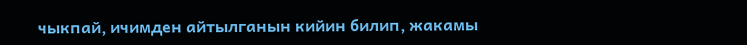чыкпай, ичимден айтылганын кийин билип, жакамы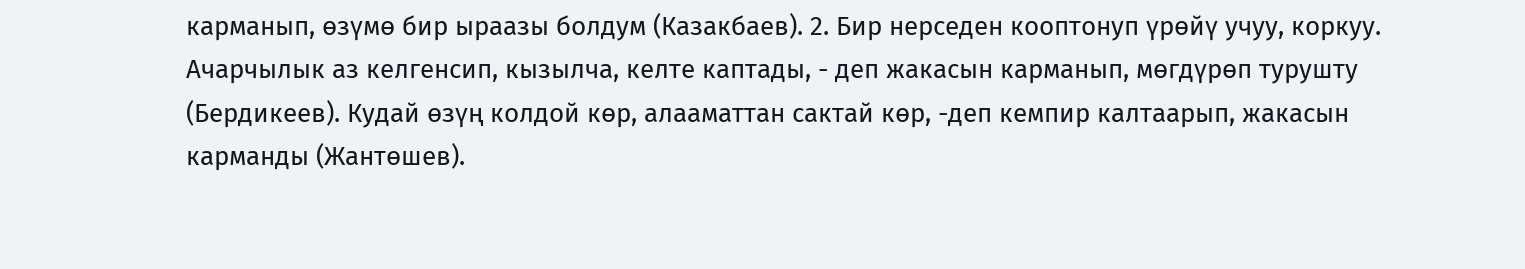карманып, өзүмө бир ыраазы болдум (Казакбаев). 2. Бир нерседен кооптонуп үрөйү учуу, коркуу. Ачарчылык аз келгенсип, кызылча, келте каптады, - деп жакасын карманып, мөгдүрөп турушту (Бердикеев). Кудай өзүң колдой көр, алааматтан сактай көр, -деп кемпир калтаарып, жакасын карманды (Жантөшев).